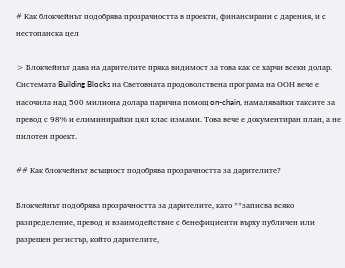# Как блокчейнът подобрява прозрачността в проекти, финансирани с дарения, и с нестопанска цел

> Блокчейнът дава на дарителите пряка видимост за това как се харчи всеки долар. Системата Building Blocks на Световната продоволствена програма на ООН вече е насочила над 500 милиона долара парична помощ on-chain, намалявайки таксите за превод с 98% и елиминирайки цял клас измами. Това вече е документиран план, а не пилотен проект.

## Как блокчейнът всъщност подобрява прозрачността за дарителите?

Блокчейнът подобрява прозрачността за дарителите, като **записва всяко разпределение, превод и взаимодействие с бенефициенти върху публичен или разрешен регистър, който дарителите,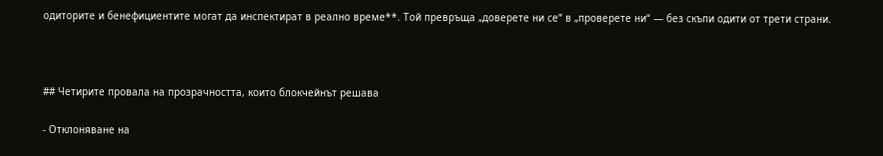одиторите и бенефициентите могат да инспектират в реално време**. Той превръща „доверете ни се“ в „проверете ни“ — без скъпи одити от трети страни.



## Четирите провала на прозрачността, които блокчейнът решава

- Отклоняване на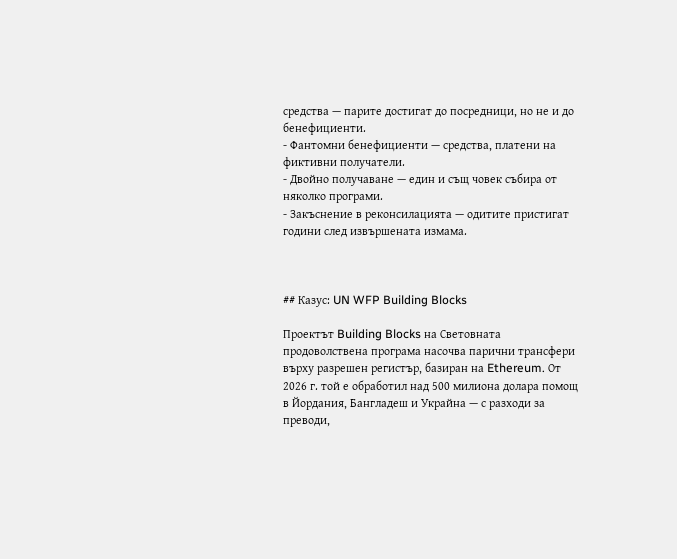средства — парите достигат до посредници, но не и до бенефициенти.
- Фантомни бенефициенти — средства, платени на фиктивни получатели.
- Двойно получаване — един и същ човек събира от няколко програми.
- Закъснение в реконсилацията — одитите пристигат години след извършената измама.



## Казус: UN WFP Building Blocks

Проектът Building Blocks на Световната продоволствена програма насочва парични трансфери върху разрешен регистър, базиран на Ethereum. От 2026 г. той е обработил над 500 милиона долара помощ в Йордания, Бангладеш и Украйна — с разходи за преводи,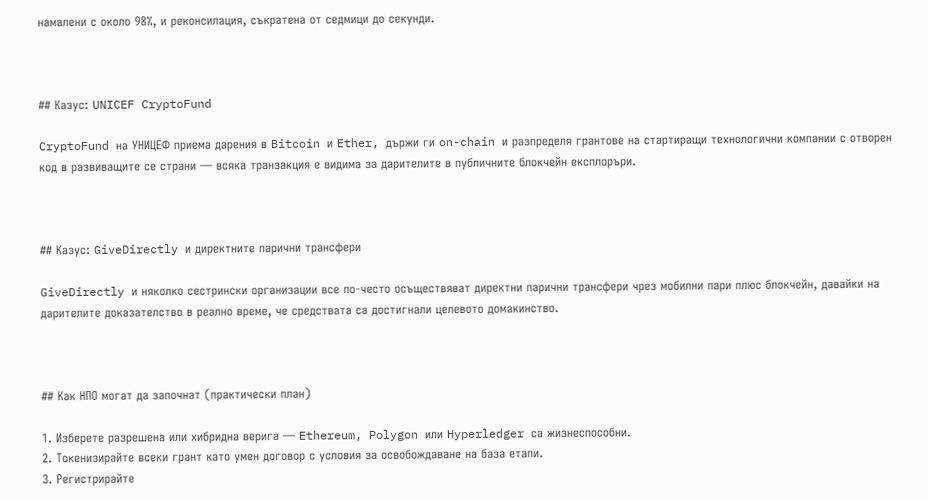намалени с около 98%, и реконсилация, съкратена от седмици до секунди.



## Казус: UNICEF CryptoFund

CryptoFund на УНИЦЕФ приема дарения в Bitcoin и Ether, държи ги on-chain и разпределя грантове на стартиращи технологични компании с отворен код в развиващите се страни — всяка транзакция е видима за дарителите в публичните блокчейн експлоръри.



## Казус: GiveDirectly и директните парични трансфери

GiveDirectly и няколко сестрински организации все по-често осъществяват директни парични трансфери чрез мобилни пари плюс блокчейн, давайки на дарителите доказателство в реално време, че средствата са достигнали целевото домакинство.



## Как НПО могат да започнат (практически план)

1. Изберете разрешена или хибридна верига — Ethereum, Polygon или Hyperledger са жизнеспособни.
2. Токенизирайте всеки грант като умен договор с условия за освобождаване на база етапи.
3. Регистрирайте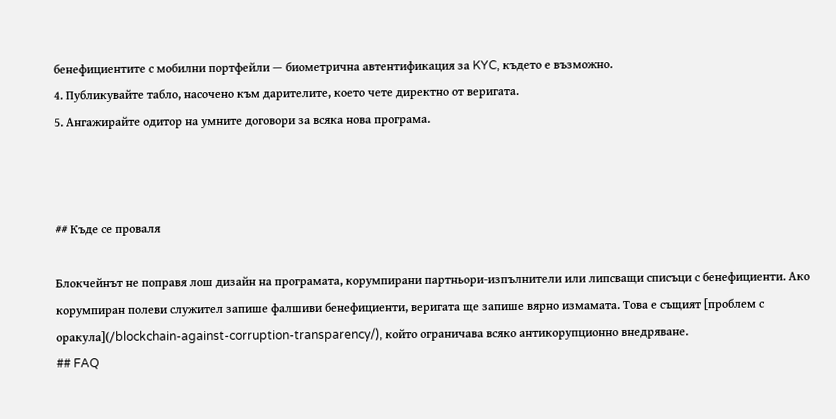бенефициентите с мобилни портфейли — биометрична автентификация за KYC, където е възможно.
4. Публикувайте табло, насочено към дарителите, което чете директно от веригата.
5. Ангажирайте одитор на умните договори за всяка нова програма.



## Къде се проваля

Блокчейнът не поправя лош дизайн на програмата, корумпирани партньори-изпълнители или липсващи списъци с бенефициенти. Ако корумпиран полеви служител запише фалшиви бенефициенти, веригата ще запише вярно измамата. Това е същият [проблем с оракула](/blockchain-against-corruption-transparency/), който ограничава всяко антикорупционно внедряване.
## FAQ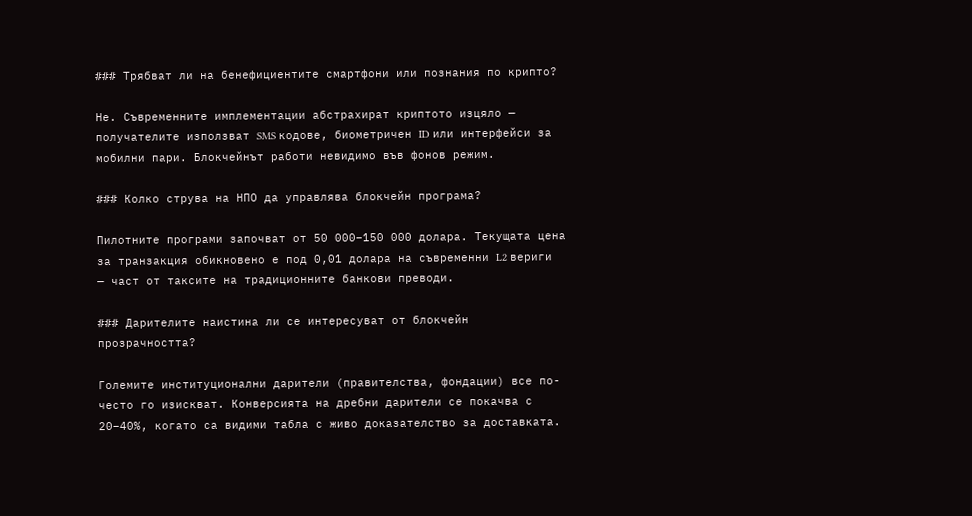### Трябват ли на бенефициентите смартфони или познания по крипто?

Не. Съвременните имплементации абстрахират криптото изцяло — получателите използват SMS кодове, биометричен ID или интерфейси за мобилни пари. Блокчейнът работи невидимо във фонов режим.

### Колко струва на НПО да управлява блокчейн програма?

Пилотните програми започват от 50 000–150 000 долара. Текущата цена за транзакция обикновено е под 0,01 долара на съвременни L2 вериги — част от таксите на традиционните банкови преводи.

### Дарителите наистина ли се интересуват от блокчейн прозрачността?

Големите институционални дарители (правителства, фондации) все по-често го изискват. Конверсията на дребни дарители се покачва с 20–40%, когато са видими табла с живо доказателство за доставката.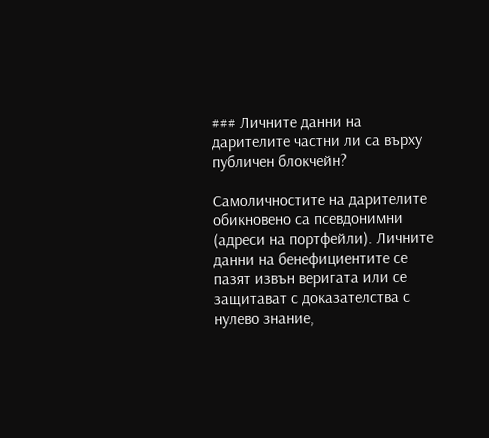### Личните данни на дарителите частни ли са върху публичен блокчейн?

Самоличностите на дарителите обикновено са псевдонимни (адреси на портфейли). Личните данни на бенефициентите се пазят извън веригата или се защитават с доказателства с нулево знание,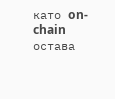като on-chain остава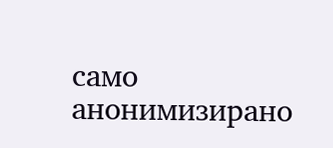само анонимизирано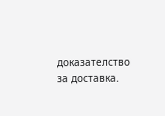доказателство за доставка.